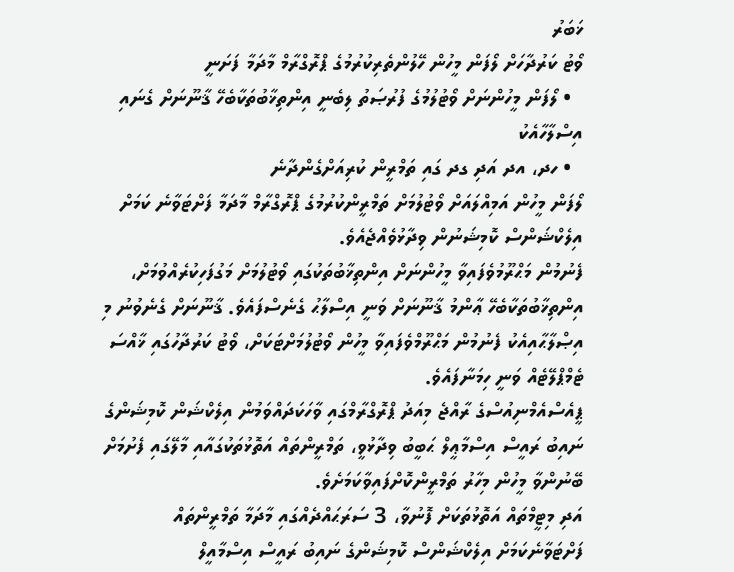ޚަބަރު
ވޯޓު ކަރުދާހަށް ލޯފަން މީހުން ހޭލުންތެރިކުރުމުގެ ޕްރޮގްރާމް މާދަމާ ފަށަނީ
  • ލޯފަން މީހުންނަށް ވޯޓުލުމުގެ ފުރުޞަތު ލިބެނީ އިންތިޚާބުތަކާބެހޭ ޤާނޫނަށް ގެނައި އިސްލާހާއެކު
  • ހދ، އދ އަދި ގދ ގައި ތަމްރީން ކުރިއަށްގެންދާނެ
ލޯފަން މީހުން އަމިއްލައަށް ވޯޓުލުމަށް ތަމްރީންކުރުމުގެ ޕްރޮގްރާމް މާދަމާ ފަށްޓަވާނެ ކަމަށް އިލެކްޝަންސް ކޮމިޝަނުން ވިދާޅުވެއްޖެއެވެ.
ފެނުމުން މަޙްރޫމުވެފައިވާ މީހުންނަށް އިންތިޚާބުތަކުގައި ވޯޓުލުމަށް މަގުފަހިކުރެއްވުމަށް، އިންތިޚާބުތަކާބެހޭ ޢާންމު ޤާނޫނަށް ވަނީ އިސްލާޙު ގެނެސްފައެވެ. ޤާނޫނަށް ގެނެވުނު މި އިޞްލާޙާއިއެކު ފެނުމުން މަޙްރޫމްވެފައިވާ މީހުން ވޯޓުލުމަށްޓަކަށް، ވޯޓު ކަރުދާހުގައި ޚާއްސަ ޓެމްޕްލޭޓެއް ވަނީ ހިމަނާފައެވެ.
ޕީއެސްއެމްނިއުސްގެ ރާއްޖެ މިއަދު ޕްރޮގްރާމްގައި ވާހަކަދައްވަމުން އިލެކްޝަން ކޮމިޝަންގެ ނައިބު ރައީސް އިސްމާޢީލް ޙަބީބު ވިދާޅުވީ، ތަމްރީންތައް އަތޮޅުތަކުގައާއި މާލޭގައި ފެށުމަށް ބޭނުންވާ މީހުން މިހާރު ތަމްރީންކޮށްފައިވާކަމަށެވެ.
އަދި މިޓީމްތައް އަތޮޅުތަކަށް ފޮނުވާ، 3 ސަރަޙައްދެއްގައި މާދަމާ ތަމްރީންތައް ފަށްޓަވާނެކަމަށް އިލެކްޝަންސް ކޮމިޝަންގެ ނައިބު ރައީސް އިސްމާއީލް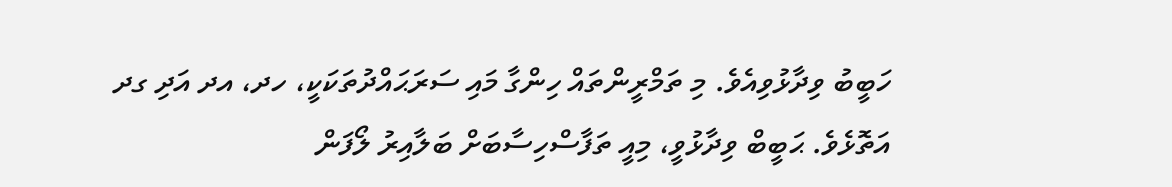ހަބީބު ވިދާޅުވިއެވެ. މި ތަމްރީންތައް ހިންގާ މައި ސަރަޙައްދުތަކަކީ، ހދ، އދ އަދި ގދ އަތޮޅެވެ. ޙަބީބް ވިދާޅުވީ، މިއީ ތަފާސްހިސާބަށް ބަލާއިރު ލޯފަން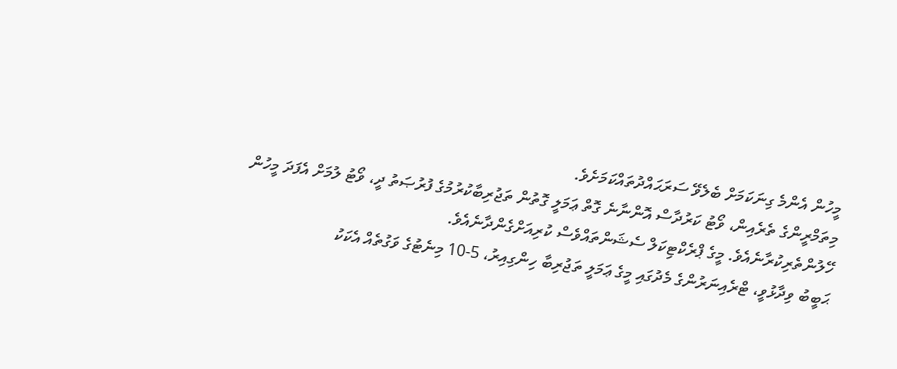މީހުން އެންމެ ގިނަކަމަށް ބެލެވޭ ސަރަޙައްދުތައްކަމަށެވެ.
މިތަމްރީންގެ ތެރެއިން، ވޯޓު ކަރުދާސް އޮންނާނެ ގޮތް ޢަމަލީ ގޮތުން ތަޖުރިބާކުރުމުގެ ފުރުޞަތު ދީ، ވޯޓު ލުމަށް އެފަދަ މީހުން ހޭލުންތެރިކުރާނެއެވެ. މީގެ ޕްރެކްޓިކަލް ސެޝަންތައްވެސް ކުރިއަށްގެންދާނެއެވެ.
ޙަބީބު ވިދާޅުވީ، ޓްރެއިނަރުންގެ މެދުގައި މީގެ ޢަމަލީ ތަޖުރިބާ ހިންގިއިރު، 5-10 މިނެޓުގެ ވަގުތެއް އެކަކު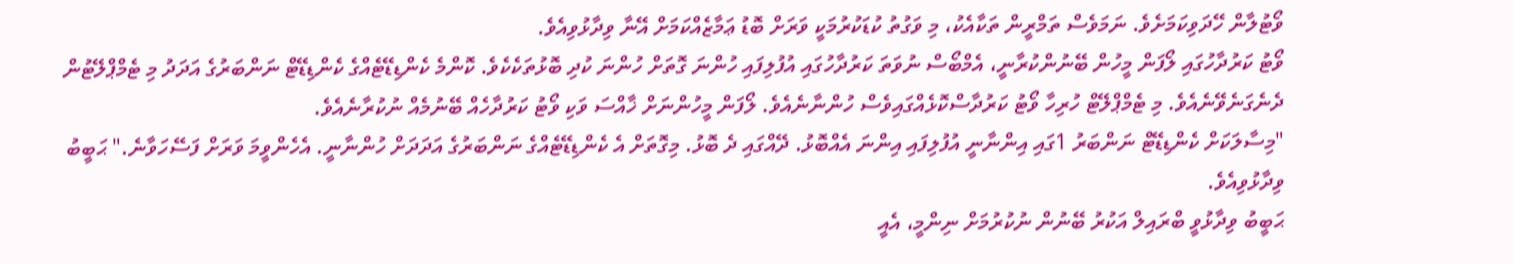ވޯޓުލާން ހޭދަވިކަމަށެވެ. ނަމަވެސް ތަމްރީން ތަކާއެކު، މި ވަގުތު ކުޑަކުރުމަކީ ވަރަށް ބޮޑު ޢަމާޒެއްކަމަށް އޭނާ ވިދާޅުވިއެވެ.
ވޯޓު ކަރުދާހުގައި ލޯފަން މީހުން ބޭނުންކުރާނީ، އެމްބޯސް ނުވަތަ ކަރުދާހުގައި އުފުލިފައި ހުންނަ ގޮތަށް ހުންނަ ކުދި ބޮޅުތަކެކެވެ. ކޮންމެ ކެންޑިޑޭޓެއްގެ ކެންޑިޑޭޓް ނަންބަރުގެ އަދަދު މި ޓެމްޕްލޭޓުން ދެނެގަނެވޭނެއެވެ. މި ޓެމްޕްލޭޓް ހުރިހާ ވޯޓު ކަރުދާސްކޮޅެއްގައިވެސް ހުންނާނެއެވެ. ލޯފަން މީހުންނަށް ޚާއްސަ ވަކި ވޯޓު ކަރުދާހެއް ބޭނުމެއް ނުކުރާނެއެވެ.
"މިސާލަކަށް ކެންޑިޑޭޓް ނަންބަރު 1ގައި އިންނާނީ އުފުލިފައި އިންނަ އެއްބޮޅު. ދޭއްގައި ދެ ބޮޅު. މިގޮތަށް އެ ކެންޑިޑޭޓެއްގެ ނަންބަރުގެ އަދަދަށް ހުންނާނީ. އެހެންވީމަ ވަރަށް ފަސޭހަވާނެ." ޙަބީބު ވިދާޅުވިއެވެ.
ޙަބީބު ވިދާޅުވީ ބްރައިލް އަކުރު ބޭނުން ނުކުރުމަށް ނިންމީ، އެއީ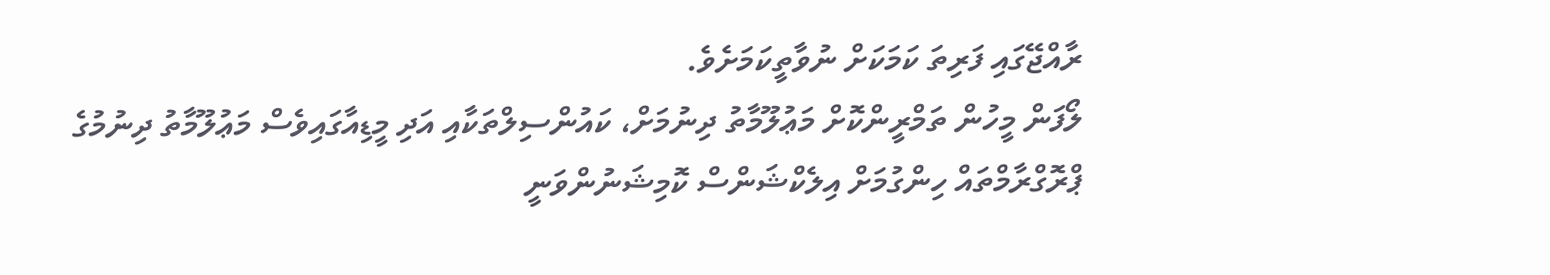ރާއްޖޭގައި ފަރިތަ ކަމަކަށް ނުވާތީކަމަށެވެ.
ލޯފަން މީހުން ތަމްރީންކޮށް މަޢުލޫމާތު ދިނުމަށް، ކައުންސިލްތަކާއި އަދި މީޑިއާގައިވެސް މަޢުލޫމާތު ދިނުމުގެ ޕްރޮގްރާމްތައް ހިންގުމަށް އިލެކްޝަންސް ކޮމިޝަނުންވަނީ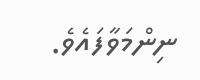ނިންމަވާފައެވެ.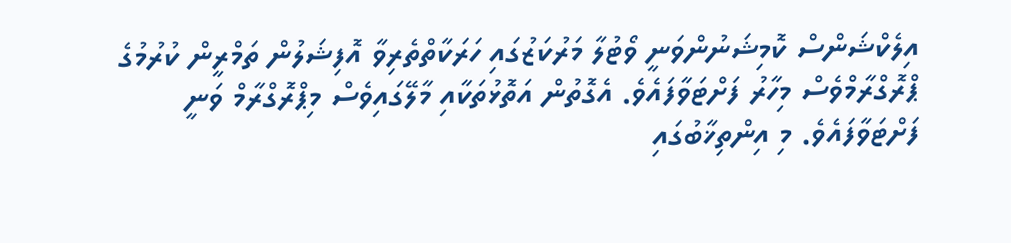އިލެކްޝަންސް ކޮމިޝަނުންވަނީ ވޯޓުލާ މަރުކަޒުގައި ހަރަކާތްތެރިވާ އޮފިޝަލުން ތަމްރީން ކުރުމުގެ ޕްރޮގްރާމްވެސް މިހާރު ފަށްޓަވާފައެވެ. އެގޮތުން އަތޮޅުތަކާއި މާލޭގައިވެސް މިޕްރޮގްރާމް ވަނީ ފަށްޓަވާފައެވެ. މި އިންތިޚާބުގައި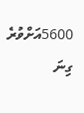5600އަށްވުރެ ގިނަ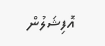އޮފިޝަލުން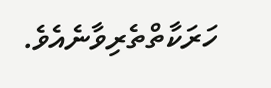ހަރަކާތްތެރިވާނެއެވެ.